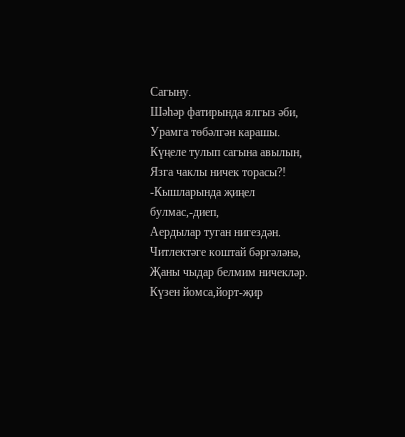Сагыну.
Шәһәр фатирында ялгыз әби,
Урамга төбәлгән карашы.
Күңеле тулып сагына авылын,
Язга чаклы ничек торасы?!
-Кышларында җиңел булмас,-диеп,
Аердылар туган нигездән.
Читлектәге коштай бәргәләнә,
Җаны чыдар белмим ничекләр.
Күзен йомса,йорт-җир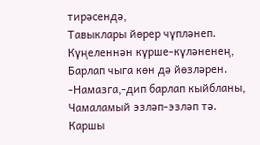тирәсендә,
Тавыклары йөрер чүпләнеп.
Күңеленнән күрше-күләненең,
Барлап чыга көн дә йөзләрен.
-Намазга,-дип барлап кыйбланы,
Чамаламый эзләп-эзләп тә.
Каршы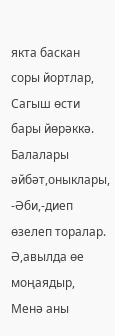якта баскан соры йортлар,
Сагыш өсти бары йөрәккә.
Балалары әйбәт,оныклары,
-Әби,-диеп өзелеп торалар.
Ә,авылда өе моңаядыр,
Менә аны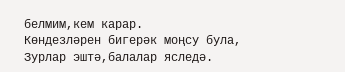белмим,кем карар.
Көндезләрен бигерәк моңсу була,
Зурлар эштә,балалар яследә.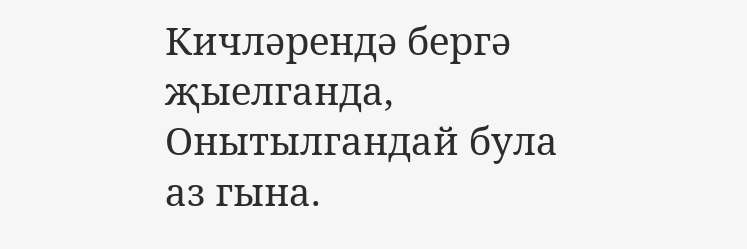Кичләрендә бергә җыелганда,
Онытылгандай була аз гына.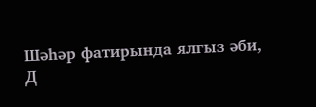Шәһәр фатирында ялгыз әби,
Д